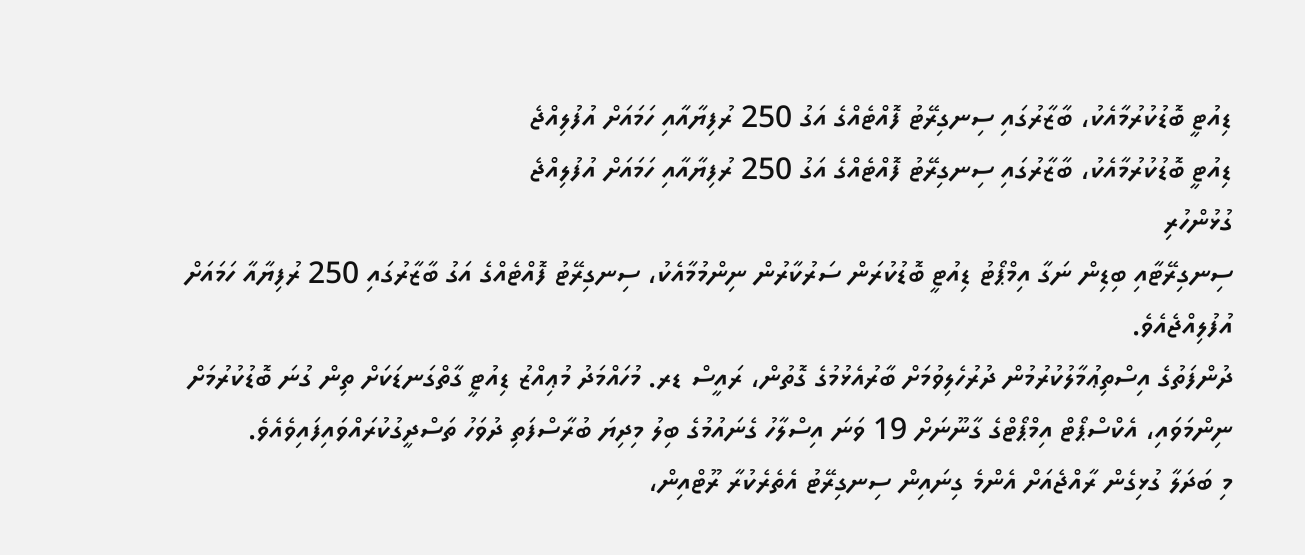ޑިއުޓީ ބޮޑުކުރުމާއެކު، ބާޒާރުގައި ސިނގިރޭޓު ފޮއްޓެއްގެ އަގު 250 ރުފިޔާއާއި ހަމައަށް އުފުލިއްޖެ
ޑިއުޓީ ބޮޑުކުރުމާއެކު، ބާޒާރުގައި ސިނގިރޭޓު ފޮއްޓެއްގެ އަގު 250 ރުފިޔާއާއި ހަމައަށް އުފުލިއްޖެ
ގުޅުންހުރި
ސިނގިރޭޓާއި ބިޑިން ނަގާ އިމްޕޯޓު ޑިއުޓީ ބޮޑުކުރަން ސަރުކާރުން ނިންމުމާއެކު، ސިނގިރޭޓު ފޮއްޓެއްގެ އަގު ބާޒާރުގައި 250 ރުފިޔާއާ ހަމައަށް އުފުލިއްޖެއެވެ.
ދުންފަތުގެ އިސްތިޢުމާލުކުރުމުން ދުރުހެލިވުމަށް ބާރުއެޅުމުގެ ގޮތުން، ރައީސް ޑރ. މުހައްމަދު މުޢިއްޒު ޑިއުޓީ ގާތްގަނޑަކަށް ތިން ގުނަ ބޮޑުކުރުމަށް ނިންމަވައި، އެކްސްޕޯޓް އިމްޕޯޓްގެ ގާނޫނަށް 19 ވަނަ އިސްލާހު ގެނައުމުގެ ބިލު މިދިޔަ ބުރާސްފަތި ދުވަހު ތަސްދީގުކުރައްވައިފައިވެއެވެ.
މި ބަދަލާ ގުޅިގެން ރާއްޖެއަށް އެންމެ ގިނައިން ސިނގިރޭޓު އެތެރެކުރާ ރޫޓްއިން،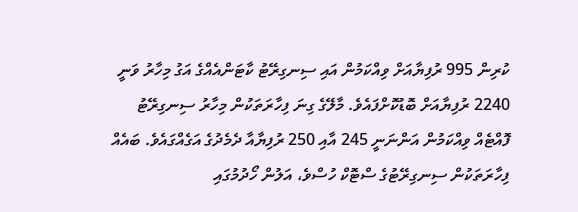ކުރިން 995 ރުފިޔާއަށް ވިއްކަމުން އައި ސިނގިރޭޓު ކާޓަންއެއްގެ އަގު މިހާރު ވަނީ 2240 ރުފިޔާއަށް ބޮޑުކޮށްފައެވެ. މާލޭގެ ގިނަ ފިހާރަތަކުން މިހާރު ސިނގިރޭޓު ފޮއްޓެއް ވިއްކަމުން އަންނަނީ 245 އާއި 250 ރުފިޔާއާ ދެމެދުގެ އަގެއްގައެވެ. ބައެއް ފިހާރަތަކުން ސިނގިރޭޓުގެ ސްޓޮކް ހުސްވެ، އަލުން ހޯދުމުގައި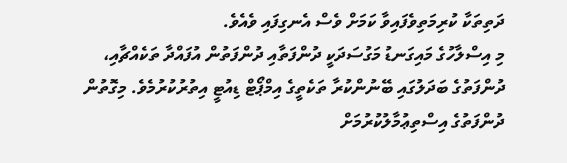ދަތިތަކާ ކުރިމަތިވެފައިވާ ކަމަށް ވެސް އެނގިފައި ވެއެވެ.
މި އިސްލާހުގެ މައިގަނޑު މަގުސަދަކީ ދުންފަތާއި ދުންފަތުން އުފައްދާ ތަކެއްޗާއި، ދުންފަތުގެ ބަދަލުގައި ބޭނުންކުރާ ތަކެތީގެ އިމްޕޯޓް ޑިއުޓީ އިތުރުކުރުމެވެ. މިގޮތުން ދުންފަތުގެ އިސްތިޢުމާލުކުރުމަށް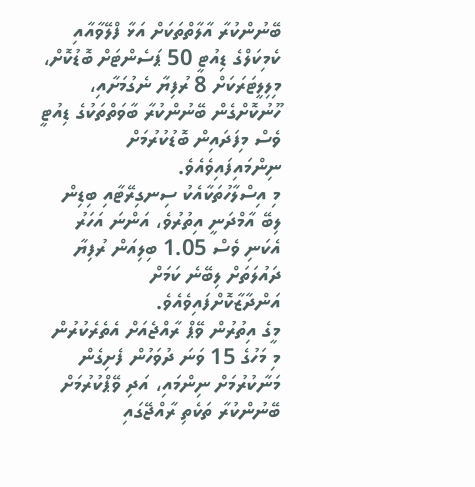ބޭނުންކުރާ އާލާތްތަކަށް އަޅާ ފްލޭވާއާއި ކެމިކަލްގެ ޑިއުޓީ 50 ޕަސެންޓަށް ބޮޑުކޮށް، މިލިލީޓަރަކަށް 8 ރުފިޔާ ނެގުމަށާއި، ހޫނުކޮށްގެން ބޭނުންކުރާ ބާވަތްތަކުގެ ޑިއުޓީ ވެސް މިފަދައިން ބޮޑުކުރުމަށް ނިންމައިފައިވެއެވެ.
މި އިސްލާހުތަކާއެކު ސިނގިރޭޓާއި ބިޑިން ލިބޭ އާމްދަނީ އިތުރުވެ، އަންނަ އަހަރު އެކަނި ވެސް 1.05 ބިލިއަން ރުފިޔާ ދައުލަތަށް ލިބޭނެ ކަމަށް އަންދާޒާކޮށްފައިވެއެވެ.
މީގެ އިތުރުން ވޭޕް ރާއްޖެއަށް އެތެރެކުރުން މި މަހުގެ 15 ވަނަ ދުވަހުން ފެށިގެން މަނާކުރުމަށް ނިންމައި، އަދި ވޭޕްކުރުމަށް ބޭނުންކުރާ ތަކެތި ރާއްޖޭގައި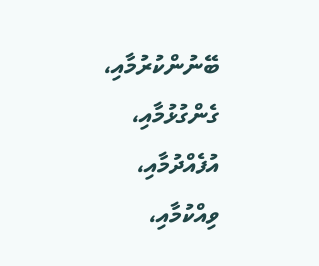ބޭނުންކުރުމާއި، ގެންގުޅުމާއި، އުފެއްދުމާއި، ވިއްކުމާއި،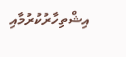އިޝްތިހާރުކުރުމާއި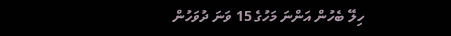ހިލޭ ބެހުން އަންނަ މަހުގެ 15 ވަނަ ދުވަހުން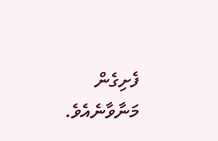ފެށިގެން މަނާވާނެއެވެ.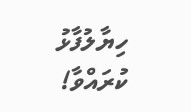ހިޔާލުފާޅު ކުރައްވާ!